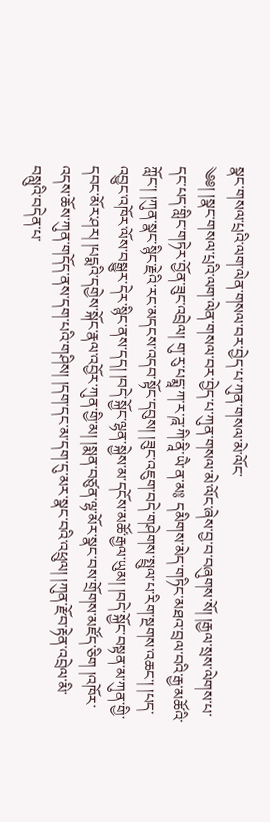སྣང་གསལ་པྲའི་ལག་ལེན་གསལ་བར་བྱེད་པ་ཀུན་གསལ་མེ་ལོང་
༄༅། །སྣང་གསལ་པྲའི་ལག་ལེན་གསལ་བར་བྱེད་པ་ཀུན་གསལ་མེ་ལོང་ཞེས་བྱ་བ་བཞུགས་སོ། །རྒྱལ་སྲས་ལེགས་པ་དང་པད་གླིང་གཏེར་བྱོན་ཟུང་འབྲེལ། གུ་རུ་པདྨཱ་ཀ་ར་ཌཱ་ཀི་ནཱི་ཡཻ་ན་མ༔ དམིགས་མེད་གཏིང་མཐའ་བྲལ་བའི་རྒྱ་མཚོའི་ཀློང་། །ཀུན་སྣང་སྙིང་རྗེའི་རང་མདངས་འདབ་སྟོང་དབུས། །ཟུང་འཇུག་བདེ་གཤེགས་སྤྲུལ་པ་རིག་སྔགས་འཆང་། །པད་འབྱུང་འཁོར་ལོས་བསྒྱུར་དེར་སྙིང་ནས་དད། །བདེ་སྐྱོང་ལྷན་སྐྱེས་མ་དངོས་མཚོ་རྒྱལ་ཡུམ། །བདེ་སྐྱོང་བསྟན་མ་ཀུན་གྱི་དབང་མོར་ཤར། །པདྨའི་དགྱེས་སྐོང་རྣལ་འབྱོར་ཀུན་གྱི་མ། །སྨན་བཙུན་ལྷ་མོར་སྣང་བས་གྲོགས་མཛོད་ཅིག །འཁོར་འདས་ཆོས་ཀུན་གདོད་ནས་དག་པའི་གཤིས། །དག་དང་མ་དག་དུ་མར་སྣང་བའི་འཕྲུལ། །ཀུན་རྫོབ་རྟེན་འབྲེལ་མི་བསླུའི་བདེན་པ་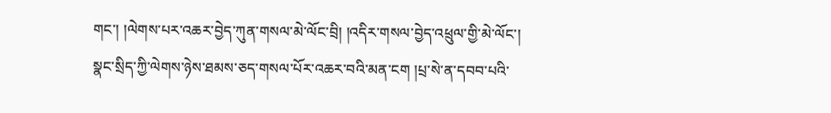གང་། །ལེགས་པར་འཆར་བྱེད་ཀུན་གསལ་མེ་ལོང་བྲི། །འདིར་གསལ་བྱེད་འཕྲུལ་གྱི་མེ་ལོང་། སྣང་སྲིད་ཀྱི་ལེགས་ཉེས་ཐམས་ཅད་གསལ་པོར་འཆར་བའི་མན་ངག །པྲ་སེ་ན་དབབ་པའི་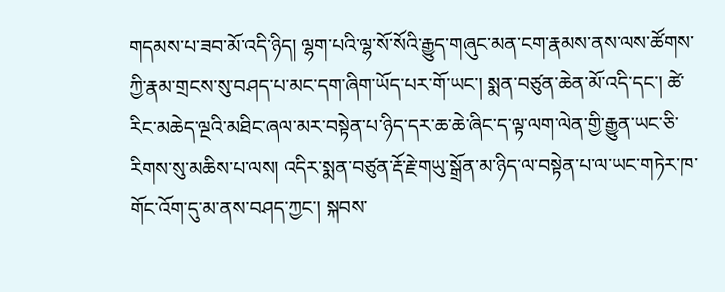གདམས་པ་ཟབ་མོ་འདི་ཉིད། ལྷག་པའི་ལྷ་སོ་སོའི་རྒྱུད་གཞུང་མན་ངག་རྣམས་ནས་ལས་ཚོགས་ཀྱི་རྣམ་གྲངས་སུ་བཤད་པ་མང་དག་ཞིག་ཡོད་པར་གོ་ཡང་། སྨན་བཙུན་ཆེན་མོ་འདི་དང་། ཚེ་རིང་མཆེད་ལྔའི་མཐིང་ཞལ་མར་བསྟེན་པ་ཉིད་དར་ཆ་ཆེ་ཞིང་ད་ལྟ་ལག་ལེན་གྱི་རྒྱུན་ཡང་ཅི་རིགས་སུ་མཆིས་པ་ལས། འདིར་སྨན་བཙུན་རྡོ་རྗེ་གཡུ་སྒྲོན་མ་ཉིད་ལ་བསྟེན་པ་ལ་ཡང་གཏེར་ཁ་གོང་འོག་དུ་མ་ནས་བཤད་ཀྱང་། སྐབས་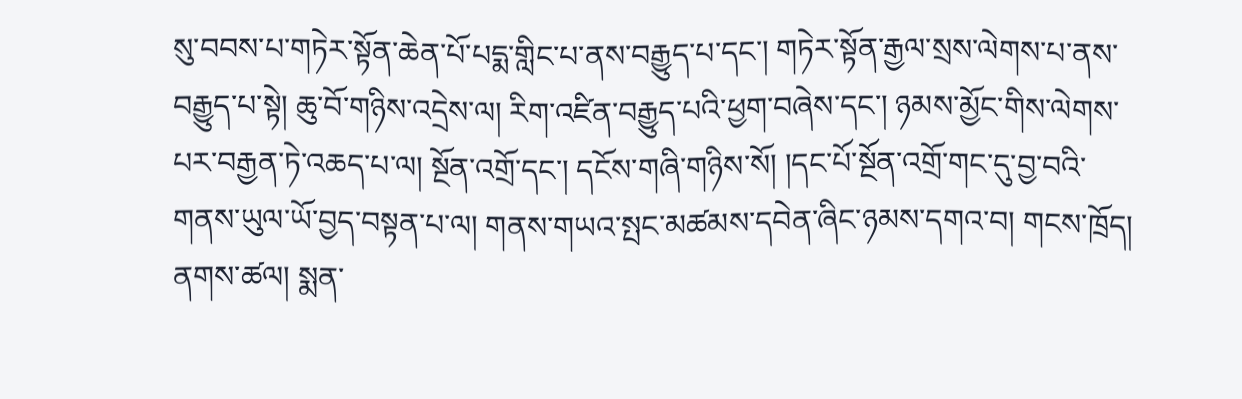སུ་བབས་པ་གཏེར་སྟོན་ཆེན་པོ་པདྨ་གླིང་པ་ནས་བརྒྱུད་པ་དང་། གཏེར་སྟོན་རྒྱལ་སྲས་ལེགས་པ་ནས་བརྒྱུད་པ་སྟེ། ཆུ་བོ་གཉིས་འདྲེས་ལ། རིག་འཛིན་བརྒྱུད་པའི་ཕྱག་བཞེས་དང་། ཉམས་མྱོང་གིས་ལེགས་པར་བརྒྱན་ཏེ་འཆད་པ་ལ། སྔོན་འགྲོ་དང་། དངོས་གཞི་གཉིས་སོ། །དང་པོ་སྔོན་འགྲོ་གང་དུ་བྱ་བའི་གནས་ཡུལ་ཡོ་བྱད་བསྟན་པ་ལ། གནས་གཡའ་སྤང་མཚམས་དབེན་ཞིང་ཉམས་དགའ་བ། གངས་ཁྲོད། ནགས་ཚལ། སྨན་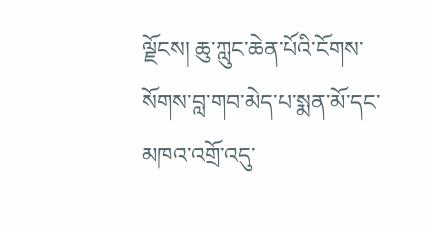ལྗོངས། ཆུ་ཀླུང་ཆེན་པོའི་ངོགས་སོགས་བླ་གབ་མེད་པ་སྨན་མོ་དང་མཁའ་འགྲོ་འདུ་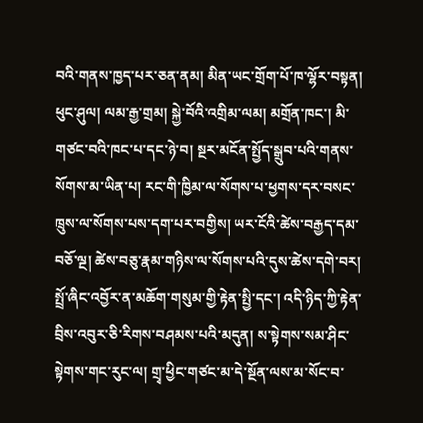བའི་གནས་ཁྱད་པར་ཅན་ནམ། མིན་ཡང་གྲོག་པོ་ཁ་ལྷོར་བསྟན། ཕུང་ཤུལ། ལམ་རྒྱ་གྲམ། སྐྱེ་བོའི་འགྲིམ་ལམ། མགྲོན་ཁང་། མི་གཙང་བའི་ཁང་པ་དང་ཉེ་བ། སྔར་མངོན་སྤྱོད་སྒྲུབ་པའི་གནས་སོགས་མ་ཡིན་པ། རང་གི་ཁྱིམ་ལ་སོགས་པ་ཕྱགས་དར་བསང་ཁྲུས་ལ་སོགས་པས་དག་པར་བགྱིས། ཡར་ངོའི་ཚེས་བརྒྱད་དམ་བཅོ་ལྔ། ཚེས་བཅུ་རྣམ་གཉིས་ལ་སོགས་པའི་དུས་ཚེས་དགེ་བར། སྤྲོ་ཞིང་འབྱོར་ན་མཆོག་གསུམ་གྱི་རྟེན་སྤྱི་དང་། འདི་ཉིད་ཀྱི་རྟེན་བྲིས་འབུར་ཅི་རིགས་བཤམས་པའི་མདུན། ས་སྟེགས་སམ་ཤིང་སྟེགས་གང་རུང་ལ། གྲྭ་ཕྱིང་གཙང་མ་དེ་སྔོན་ལས་མ་སོང་བ་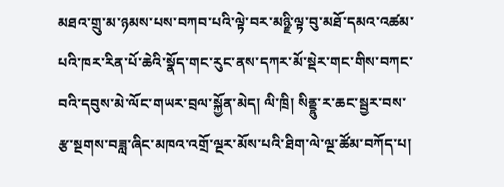མཐའ་གྲུ་མ་ཉམས་པས་བཀབ་པའི་ལྟེ་བར་མཉྫི་ལྟ་བུ་མཐོ་དམའ་འཚམ་པའི་ཁར་རིན་པོ་ཆེའི་སྣོད་གང་རུང་ནས་དཀར་མོ་སྡེར་གང་གིས་བཀང་བའི་དབུས་མེ་ལོང་གཡར་བྲལ་སྐྱོན་མེད། ལི་ཁྲི། སིནྡྷུ་ར་ཆང་སྦྱར་བས་རྩ་སྔགས་བཟླ་ཞིང་མཁའ་འགྲོ་ལྔར་མོས་པའི་ཐིག་ལེ་ལྔ་ཚོམ་བཀོད་པ།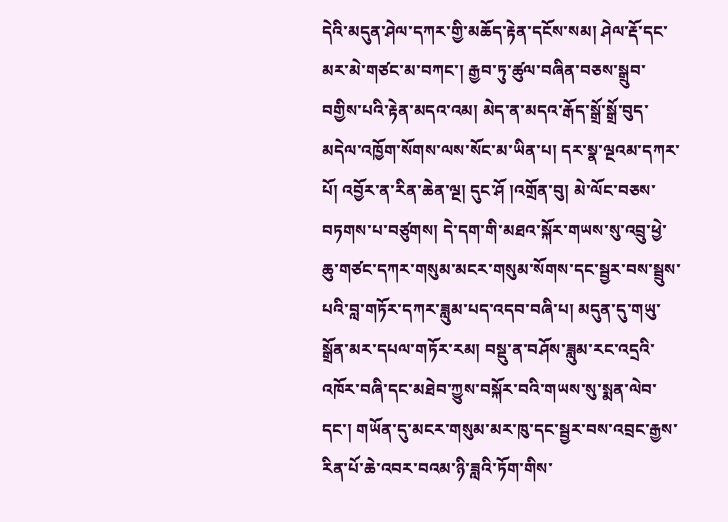དེའི་མདུན་ཤེལ་དཀར་གྱི་མཆོད་རྟེན་དངོས་སམ། ཤེལ་རྡོ་དང་མར་མེ་གཙང་མ་བཀང་། རྒྱབ་ཏུ་ཚུལ་བཞིན་བཅས་སྒྲུབ་བགྱིས་པའི་རྟེན་མདའ་འམ། མེད་ན་མདའ་རྒོད་སྒྲོ་སྒྲོ་བུད་མདེལ་འཁྱོག་སོགས་ལས་སོང་མ་ཡིན་པ། དར་སྣ་ལྔའམ་དཀར་པོ། འབྱོར་ན་རིན་ཆེན་ལྔ། དུང་ཤོ །འགྲོན་བུ། མེ་ལོང་བཅས་བཏགས་པ་བཙུགས། དེ་དག་གི་མཐའ་སྐོར་གཡས་སུ་འབྲུ་ཕྱེ་ཆུ་གཙང་དཀར་གསུམ་མངར་གསུམ་སོགས་དང་སྦྱར་བས་སྦྲུས་པའི་བླ་གཏོར་དཀར་ཟླུམ་པད་འདབ་བཞི་པ། མདུན་དུ་གཡུ་སྒྲོན་མར་དཔལ་གཏོར་རམ། བསྡུ་ན་བཤོས་ཟླུམ་རང་འདྲའི་འཁོར་བཞི་དང་མཐེབ་ཀྱུས་བསྐོར་བའི་གཡས་སུ་སྨན་ལེབ་དང་། གཡོན་དུ་མངར་གསུམ་མར་ཁུ་དང་སྦྱར་བས་འབྲང་རྒྱས་རིན་པོ་ཆེ་འབར་བའམ་ཉི་ཟླའི་ཏོག་གིས་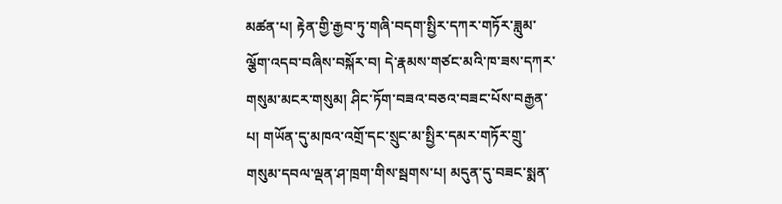མཚན་པ། རྟེན་གྱི་རྒྱབ་ཏུ་གཞི་བདག་སྤྱིར་དཀར་གཏོར་ཟླུམ་ལྕོག་འདབ་བཞིས་བསྐོར་བ། དེ་རྣམས་གཙང་མའི་ཁ་ཟས་དཀར་གསུམ་མངར་གསུམ། ཤིང་ཏོག་བཟའ་བཅའ་བཟང་པོས་བརྒྱན་པ། གཡོན་དུ་མཁའ་འགྲོ་དང་སྲུང་མ་སྤྱིར་དམར་གཏོར་གྲུ་གསུམ་དབལ་ལྡན་ཤ་ཁྲག་གིས་སྦགས་པ། མདུན་དུ་བཟང་སྨན་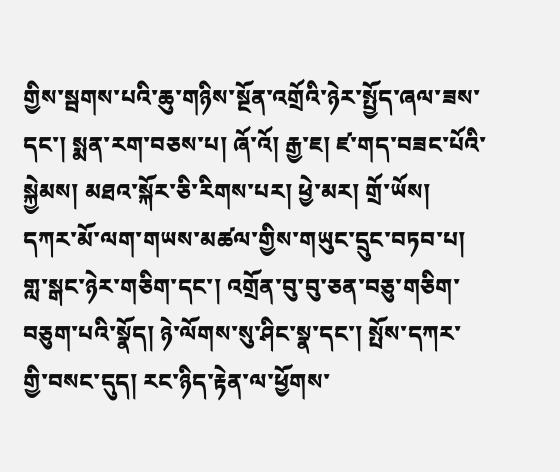གྱིས་སྦགས་པའི་ཆུ་གཉིས་སྔོན་འགྲོའི་ཉེར་སྤྱོད་ཞལ་ཟས་དང་། སྨན་རག་བཅས་པ། ཞོ་འོ། རྒྱ་ཇ། ཛ་གད་བཟང་པོའི་སྐྱེམས། མཐའ་སྐོར་ཅི་རིགས་པར། ཕྱེ་མར། གྲོ་ཡོས། དཀར་མོ་ལག་གཡས་མཚལ་གྱིས་གཡུང་དྲུང་བཏབ་པ། གླ་སྒང་ཉེར་གཅིག་དང་། འགྲོན་བུ་བུ་ཅན་བཅུ་གཅིག་བཅུག་པའི་སྣོད། ཉེ་ལོགས་སུ་ཤིང་སྣ་དང་། སྤོས་དཀར་གྱི་བསང་དུད། རང་ཉིད་རྟེན་ལ་ཕྱོགས་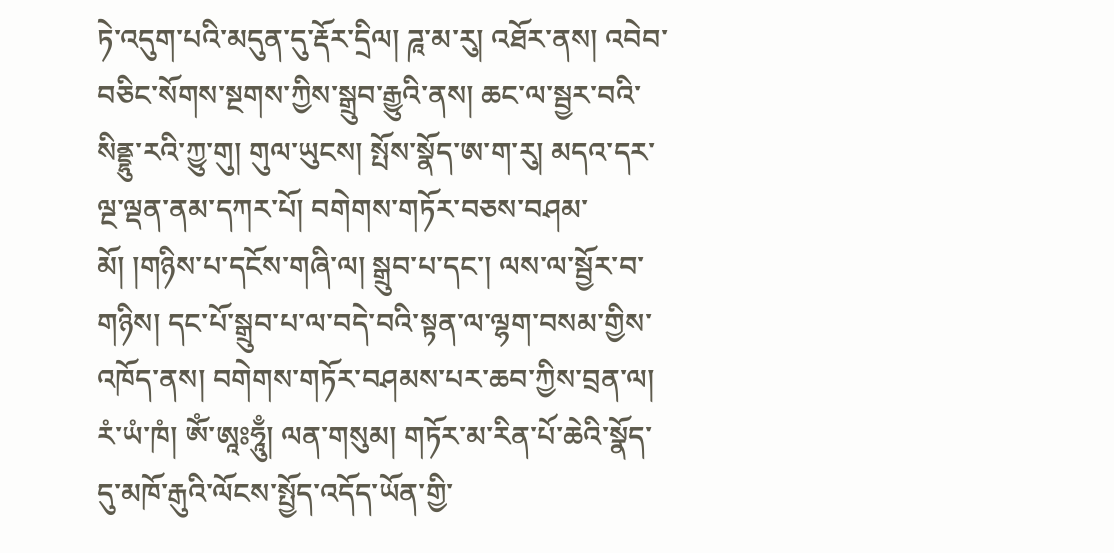ཏེ་འདུག་པའི་མདུན་དུ་རྡོར་དྲིལ། ཌཱ་མ་རུ། འཐོར་ནས། འབེབ་བཅིང་སོགས་སྔགས་ཀྱིས་སྒྲུབ་རྒྱུའི་ནས། ཆང་ལ་སྦྱར་བའི་སིནྡྷུ་རའི་ཀྱུ་གུ། གུལ་ཡུངས། སྤོས་སྣོད་ཨ་ག་རུ། མདའ་དར་ལྔ་ལྡན་ནམ་དཀར་པོ། བགེགས་གཏོར་བཅས་བཤམ་མོ། །གཉིས་པ་དངོས་གཞི་ལ། སྒྲུབ་པ་དང་། ལས་ལ་སྦྱོར་བ་གཉིས། དང་པོ་སྒྲུབ་པ་ལ་བདེ་བའི་སྟན་ལ་ལྷག་བསམ་གྱིས་འཁོད་ནས། བགེགས་གཏོར་བཤམས་པར་ཆབ་ཀྱིས་བྲན་ལ། རཾ་ཡཾ་ཁཾ། ཨོཾ་ཨཱཿཧཱུྃ། ལན་གསུམ། གཏོར་མ་རིན་པོ་ཆེའི་སྣོད་དུ་མཁོ་རྒུའི་ལོངས་སྤྱོད་འདོད་ཡོན་གྱི་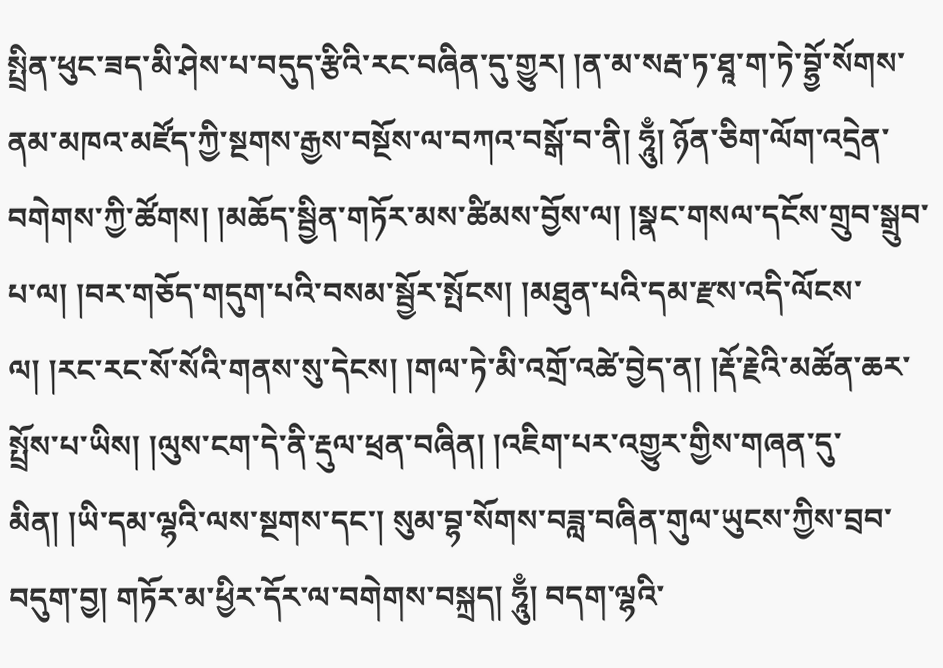སྤྲིན་ཕུང་ཟད་མི་ཤེས་པ་བདུད་རྩིའི་རང་བཞིན་དུ་གྱུར། །ན་མ་སརྦ་ཏ་ཐཱ་ག་ཏེ་བྷྱོ་སོགས་ནམ་མཁའ་མཛོད་ཀྱི་སྔགས་རྒྱས་བསྔོས་ལ་བཀའ་བསྒོ་བ་ནི། ཧཱུྃ། ཉོན་ཅིག་ལོག་འདྲེན་བགེགས་ཀྱི་ཚོགས། །མཆོད་སྦྱིན་གཏོར་མས་ཚིམས་བྱོས་ལ། །སྣང་གསལ་དངོས་གྲུབ་སྒྲུབ་པ་ལ། །བར་གཅོད་གདུག་པའི་བསམ་སྦྱོར་སྤོངས། །མཐུན་པའི་དམ་རྫས་འདི་ལོངས་ལ། །རང་རང་སོ་སོའི་གནས་སུ་དེངས། །གལ་ཏེ་མི་འགྲོ་འཚེ་བྱེད་ན། །རྡོ་རྗེའི་མཚོན་ཆར་སྤྲོས་པ་ཡིས། །ལུས་ངག་དེ་ནི་རྡུལ་ཕྲན་བཞིན། །འཇིག་པར་འགྱུར་གྱིས་གཞན་དུ་མིན། །ཡི་དམ་ལྷའི་ལས་སྔགས་དང་། སུམ་བྷ་སོགས་བཟླ་བཞིན་གུལ་ཡུངས་ཀྱིས་བྲབ་བདུག་བྱ། གཏོར་མ་ཕྱིར་དོར་ལ་བགེགས་བསྐྲད། ཧཱུྃ། བདག་ལྷའི་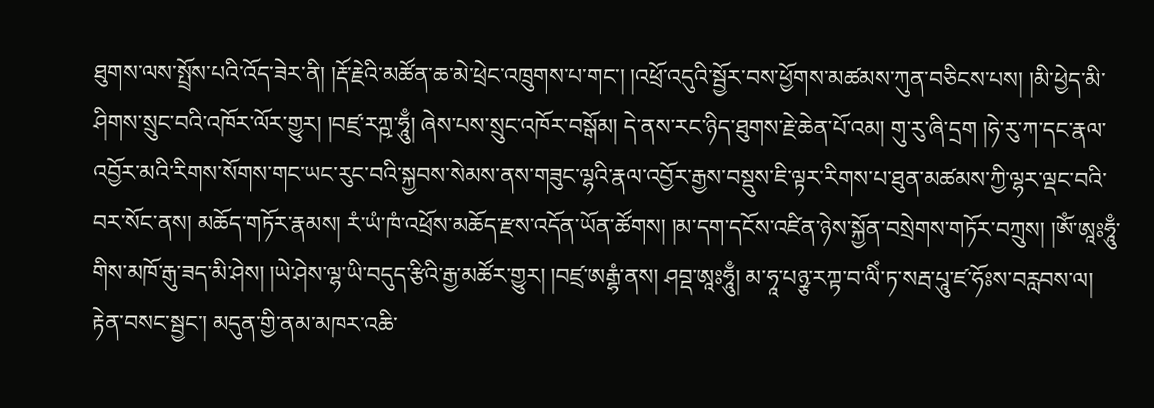ཐུགས་ལས་སྤྲོས་པའི་འོད་ཟེར་ནི། །རྡོ་རྗེའི་མཚོན་ཆ་མེ་ཕྲེང་འཁྲུགས་པ་གང་། །འཕྲོ་འདུའི་སྦྱོར་བས་ཕྱོགས་མཚམས་ཀུན་བཅིངས་པས། །མི་ཕྱེད་མི་ཤིགས་སྲུང་བའི་འཁོར་ལོར་གྱུར། །བཛྲ་རཀྵ་ཧཱུྃ། ཞེས་པས་སྲུང་འཁོར་བསྒོམ། དེ་ནས་རང་ཉིད་ཐུགས་རྗེ་ཆེན་པོ་འམ། གུ་རུ་ཞི་དྲག །ཧེ་རུ་ཀ་དང་རྣལ་འབྱོར་མའི་རིགས་སོགས་གང་ཡང་རུང་བའི་སྐྱབས་སེམས་ནས་གཟུང་ལྷའི་རྣལ་འབྱོར་རྒྱས་བསྡུས་ཇི་ལྟར་རིགས་པ་ཐུན་མཚམས་ཀྱི་ལྷར་ལྡང་བའི་བར་སོང་ནས། མཆོད་གཏོར་རྣམས། རཾ་ཡཾ་ཁཾ་འཕྲོས་མཆོད་རྫས་འདོན་ཡོན་ཚོགས། །མ་དག་དངོས་འཛིན་ཉེས་སྐྱོན་བསྲེགས་གཏོར་བཀྲུས། །ཨོཾ་ཨཱཿཧཱུྃ་གིས་མཁོ་རྒུ་ཟད་མི་ཤེས། །ཡེ་ཤེས་ལྷ་ཡི་བདུད་རྩིའི་རྒྱ་མཚོར་གྱུར། །བཛྲ་ཨརྒྷཾ་ནས། ཤབྡ་ཨཱཿཧཱུྃ། མ་ཧཱ་པཉྩ་རཀྟ་བ་ལིཾ་ཏ་སརྦ་པཱུ་ཛ་ཧོཿས་བརླབས་ལ། རྟེན་བསང་སྦྱང་། མདུན་གྱི་ནམ་མཁར་འཆི་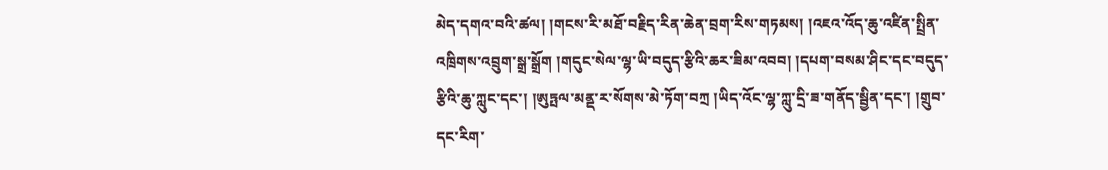མེད་དགའ་བའི་ཚལ། །གངས་རི་མཐོ་བརྗིད་རིན་ཆེན་བྲག་རིས་གཏམས། །འཇའ་འོད་ཆུ་འཛིན་སྤྲིན་འཁྲིགས་འབྲུག་སྒྲ་སྒྲོག །གདུང་སེལ་ལྷ་ཡི་བདུད་རྩིའི་ཆར་ཟིམ་འབབ། །དཔག་བསམ་ཤིང་དང་བདུད་རྩིའི་ཆུ་ཀླུང་དང་། །ཨུཏྤལ་མནྡ་ར་སོགས་མེ་ཏོག་བཀྲ །ཡིད་འོང་ལྷ་ཀླུ་དྲི་ཟ་གནོད་སྦྱིན་དང་། །གྲུབ་དང་རིག་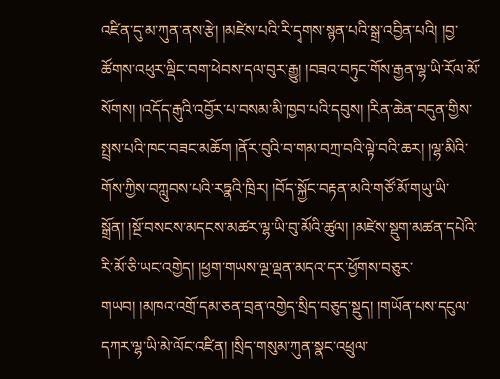འཛིན་དུ་མ་ཀུན་ནས་རྩེ། །མཛེས་པའི་རི་དྭགས་སྙན་པའི་སྒྲ་འབྱིན་པའི། །བྱ་ཚོགས་འཕུར་ལྡིང་བག་ཕེབས་དལ་བུར་རྒྱུ། །བཟའ་བཏུང་གོས་རྒྱན་ལྷ་ཡི་རོལ་མོ་སོགས། །འདོད་རྒུའི་འབྱོར་པ་བསམ་མི་ཁྱབ་པའི་དབུས། །རིན་ཆེན་བདུན་གྱིས་སྤྲས་པའི་ཁང་བཟང་མཆོག །ནོར་བུའི་བ་གམ་བཀྲ་བའི་ལྟེ་བའི་ཆར། །ལྷ་མིའི་གོས་ཀྱིས་བཀླུབས་པའི་རཏྣའི་ཁྲིར། །བོད་སྐྱོང་བརྟན་མའི་གཙོ་མོ་གཡུ་ཡི་སྒྲོན། །སྔོ་བསངས་མདངས་མཚར་ལྷ་ཡི་བུ་མོའི་ཚུལ། །མཛེས་སྡུག་མཚན་དཔེའི་རི་མོ་ཅི་ཡང་འགྱེད། །ཕྱག་གཡས་ལྔ་ལྡན་མདའ་དར་ཕྱོགས་བཅུར་གཡབ། །མཁའ་འགྲོ་དམ་ཅན་བྲན་འགྱེད་སྲིད་བཅུད་སྡུད། །གཡོན་པས་དངུལ་དཀར་ལྷ་ཡི་མེ་ལོང་འཛིན། །སྲིད་གསུམ་ཀུན་སྣང་འཕྲུལ་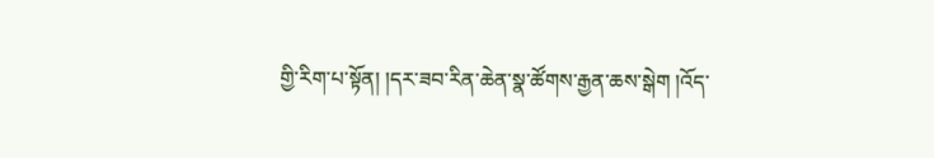གྱི་རིག་པ་སྟོན། །དར་ཟབ་རིན་ཆེན་སྣ་ཚོགས་རྒྱན་ཆས་སྒེག །འོད་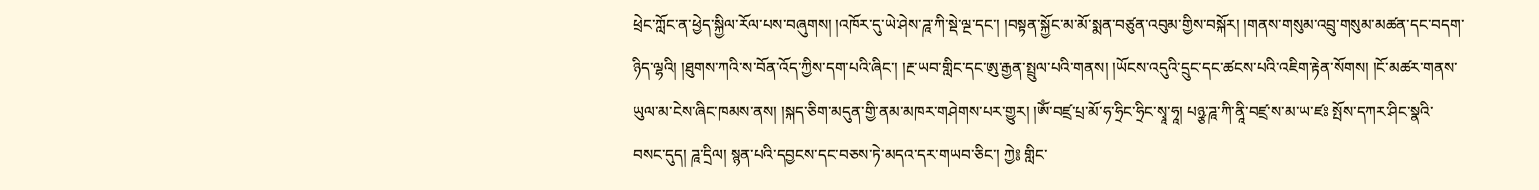ཕྲེང་ཀློང་ན་ཕྱེད་སྐྱིལ་རོལ་པས་བཞུགས། །འཁོར་དུ་ཡེ་ཤེས་ཌཱ་ཀི་སྡེ་ལྔ་དང་། །བསྟན་སྐྱོང་མ་མོ་སྨན་བཙུན་འབུམ་གྱིས་བསྐོར། །གནས་གསུམ་འབྲུ་གསུམ་མཚན་དང་བདག་ཉིད་ལྷའི། །ཐུགས་ཀའི་ས་བོན་འོད་ཀྱིས་དག་པའི་ཞིང་། །རྔ་ཡབ་གླིང་དང་ཨུ་རྒྱན་སྤྲུལ་པའི་གནས། །ཡོངས་འདུའི་དྲུང་དང་ཚངས་པའི་འཇིག་རྟེན་སོགས། །ངོ་མཚར་གནས་ཡུལ་མ་ངེས་ཞིང་ཁམས་ནས། །སྐད་ཅིག་མདུན་གྱི་ནམ་མཁར་གཤེགས་པར་གྱུར། །ཨོཾ་བཛྲ་པྲ་མོ་ཧ་ཧྲིང་ཧྲིང་སྭཱ་ཧཱ། པཉྩ་ཌཱ་ཀི་ནཱི་བཛྲ་ས་མ་ཡ་ཛཿ སྤོས་དཀར་ཤིང་སྣའི་བསང་དུད། ཌཱ་དྲིལ། སྙན་པའི་དབྱངས་དང་བཅས་ཏེ་མདའ་དར་གཡབ་ཅིང་། ཀྱེ༔ གླིང་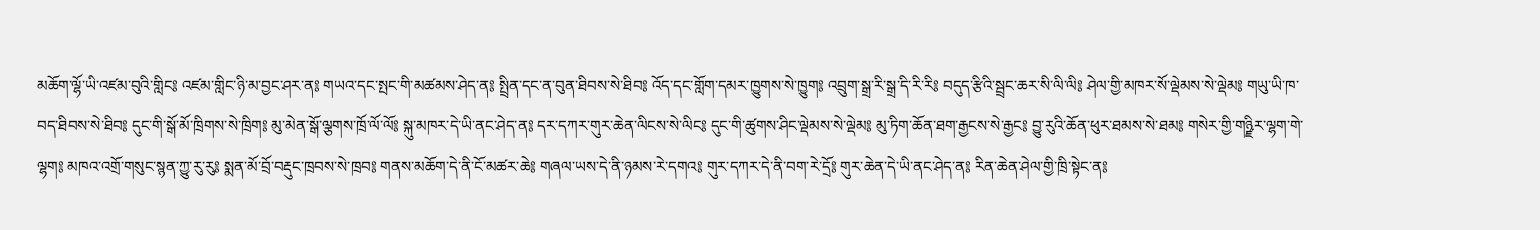མཆོག་ལྷོ་ཡི་འཛམ་བུའི་གླིང༔ འཛམ་གླིང་ཉི་མ་བྱང་ཤར་ན༔ གཡའ་དང་སྤང་གི་མཚམས་ཤེད་ན༔ སྤྲིན་དང་ན་བུན་ཐིབས་སེ་ཐིབ༔ འོད་དང་གློག་དམར་ཁྱུགས་སེ་ཁྱུག༔ འབྲུག་སྒྲ་རི་སྒྲ་དི་རི་རི༔ བདུད་རྩིའི་སྦྲང་ཆར་སི་ལི་ལི༔ ཤེལ་གྱི་མཁར་སོ་ལྡེམས་སེ་ལྡེམ༔ གཡུ་ཡི་ཁ་བད་ཐིབས་སེ་ཐིབ༔ དུང་གི་སྒོ་མོ་ཁྲིགས་སེ་ཁྲིག༔ མུ་མེན་སྒོ་ལྕགས་ཁྲོ་ལོ་ལོ༔ སྐུ་མཁར་དེ་ཡི་ནང་ཤེད་ན༔ དར་དཀར་གུར་ཆེན་ལིངས་སེ་ལིང༔ དུང་གི་ཚུགས་ཤིང་ལྡེམས་སེ་ལྡེམ༔ མུ་ཏིག་ཆོན་ཐག་རྒྱངས་སེ་རྒྱང༔ བྱུ་རུའི་ཆོན་ཕུར་ཐམས་སེ་ཐམ༔ གསེར་གྱི་གཉྫིར་ལྷག་གེ་ལྷག༔ མཁའ་འགྲོ་གསུང་སྙན་ཀྱུ་རུ་རུ༔ སྨན་མོ་བྲོ་བརྡུང་ཁྲབས་སེ་ཁྲབ༔ གནས་མཆོག་དེ་ནི་ངོ་མཚར་ཆེ༔ གཞལ་ཡས་དེ་ནི་ཉམས་རེ་དགའ༔ གུར་དཀར་དེ་ནི་བག་རེ་དྲོ༔ གུར་ཆེན་དེ་ཡི་ནང་ཤེད་ན༔ རིན་ཆེན་ཤེལ་གྱི་ཁྲི་སྟེང་ན༔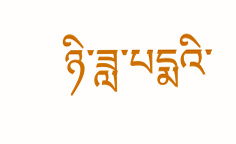ཉི་ཟླ་པདྨའི་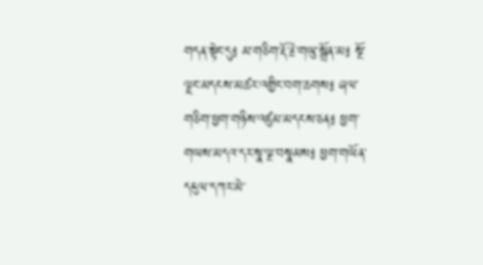གདན་སྟེང་དུ༔ མ་གཅིག་རྡོ་རྗེ་གཡུ་སྒྲོན་མ༔ སྔོ་ལྗང་མདངས་མཚར་འགྱིང་བག་ཆགས༔ ཞལ་གཅིག་ཕྱག་གཉིས་འཛུམ་མདངས་ཅན༔ ཕྱག་གཡས་མདའ་དར་སྣ་ལྔ་བསྣམས༔ ཕྱག་གཡོན་དངུལ་དཀར་མེ་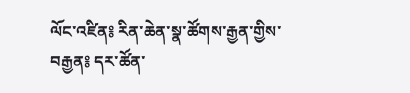ལོང་འཛིན༔ རིན་ཆེན་སྣ་ཚོགས་རྒྱན་གྱིས་བརྒྱན༔ དར་ཚོན་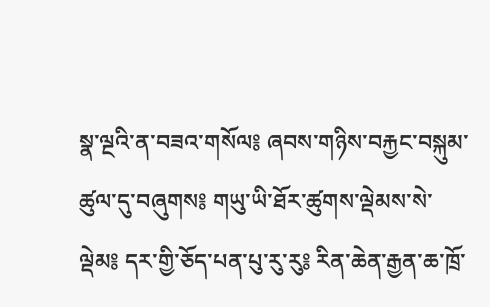སྣ་ལྔའི་ན་བཟའ་གསོལ༔ ཞབས་གཉིས་བརྐྱང་བསྐུམ་ཚུལ་དུ་བཞུགས༔ གཡུ་ཡི་ཐོར་ཚུགས་ལྡེམས་སེ་ལྡེམ༔ དར་གྱི་ཅོད་པན་པུ་རུ་རུ༔ རིན་ཆེན་རྒྱན་ཆ་ཁྲོ་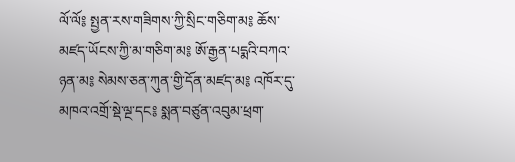ལོ་ལོ༔ སྤྱན་རས་གཟིགས་ཀྱི་སྲིང་གཅིག་མ༔ ཆོས་མཛད་ཡོངས་ཀྱི་མ་གཅིག་མ༔ ཨོ་རྒྱན་པདྨའི་བཀའ་ཉན་མ༔ སེམས་ཅན་ཀུན་གྱི་དོན་མཛད་མ༔ འཁོར་དུ་མཁའ་འགྲོ་སྡེ་ལྔ་དང༔ སྨན་བཙུན་འབུམ་ཕྲག་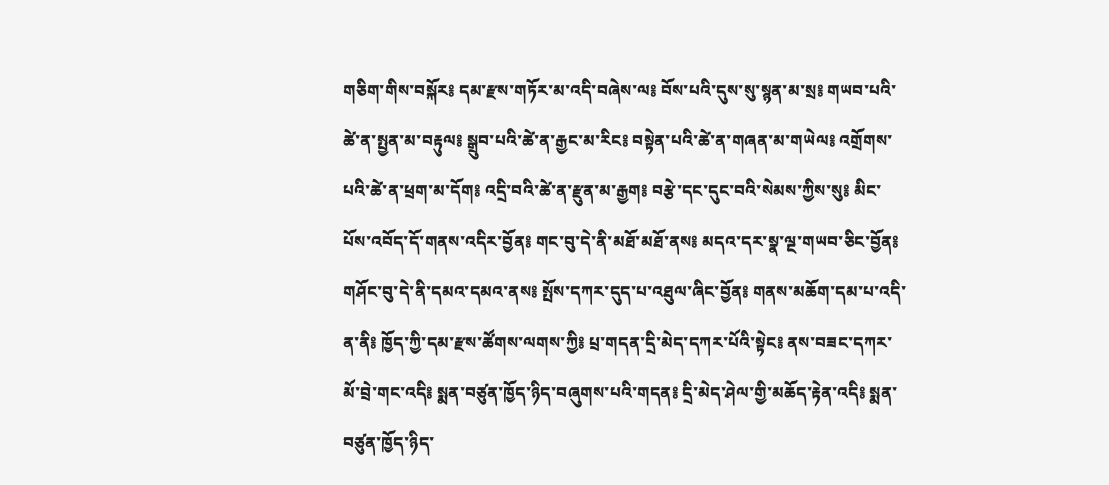གཅིག་གིས་བསྐོར༔ དམ་རྫས་གཏོར་མ་འདི་བཞེས་ལ༔ བོས་པའི་དུས་སུ་སྙན་མ་སྲ༔ གཡབ་པའི་ཚེ་ན་སྤྱན་མ་བརྟུལ༔ སྒྲུབ་པའི་ཚེ་ན་རྒྱང་མ་རིང༔ བསྟེན་པའི་ཚེ་ན་གཞན་མ་གཡེལ༔ འགྲོགས་པའི་ཚེ་ན་ཕྲག་མ་དོག༔ འདྲི་བའི་ཚེ་ན་རྫུན་མ་རྒྱག༔ བརྩེ་དང་དུང་བའི་སེམས་ཀྱིས་སུ༔ མིང་པོས་འབོད་དོ་གནས་འདིར་བྱོན༔ གང་བུ་དེ་ནི་མཐོ་མཐོ་ནས༔ མདའ་དར་སྣ་ལྔ་གཡབ་ཅིང་བྱོན༔ གཤོང་བུ་དེ་ནི་དམའ་དམའ་ནས༔ སྤོས་དཀར་དུད་པ་འཐུལ་ཞིང་བྱོན༔ གནས་མཆོག་དམ་པ་འདི་ན་ནི༔ ཁྱོད་ཀྱི་དམ་རྫས་ཚོགས་ལགས་ཀྱི༔ པྲ་གདན་དྲི་མེད་དཀར་པོའི་སྟེང༔ ནས་བཟང་དཀར་མོ་བྲེ་གང་འདི༔ སྨན་བཙུན་ཁྱོད་ཉིད་བཞུགས་པའི་གདན༔ དྲི་མེད་ཤེལ་གྱི་མཆོད་རྟེན་འདི༔ སྨན་བཙུན་ཁྱོད་ཉིད་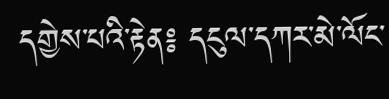དགྱེས་པའི་རྟེན༔ དངུལ་དཀར་མེ་ལོང་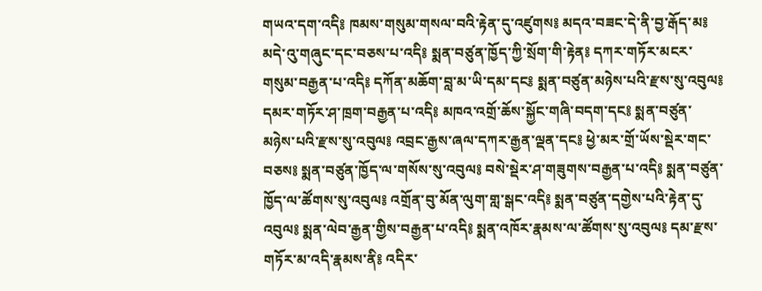གཡའ་དག་འདི༔ ཁམས་གསུམ་གསལ་བའི་རྟེན་དུ་འཛུགས༔ མདའ་བཟང་དེ་ནི་བྱ་རྒོད་མ༔ མདེ་འུ་གཞུང་དང་བཅས་པ་འདི༔ སྨན་བཙུན་ཁྱོད་ཀྱི་སྲོག་གི་རྟེན༔ དཀར་གཏོར་མངར་གསུམ་བརྒྱན་པ་འདི༔ དཀོན་མཆོག་བླ་མ་ཡི་དམ་དང༔ སྨན་བཙུན་མཉེས་པའི་རྫས་སུ་འབུལ༔ དམར་གཏོར་ཤ་ཁྲག་བརྒྱན་པ་འདི༔ མཁའ་འགྲོ་ཆོས་སྐྱོང་གཞི་བདག་དང༔ སྨན་བཙུན་མཉེས་པའི་རྫས་སུ་འབུལ༔ འབྲང་རྒྱས་ཞལ་དཀར་རྒྱན་ལྡན་དང༔ ཕྱེ་མར་གྲོ་ཡོས་སྡེར་གང་བཅས༔ སྨན་བཙུན་ཁྱོད་ལ་གསོས་སུ་འབུལ༔ བསེ་སྡེར་ཤ་གཟུགས་བརྒྱན་པ་འདི༔ སྨན་བཙུན་ཁྱོད་ལ་ཚོགས་སུ་འབུལ༔ འགྲོན་བུ་མོན་ལུག་གླ་སྒང་འདི༔ སྨན་བཙུན་དགྱེས་པའི་རྟེན་དུ་འབུལ༔ སྨན་ལེབ་རྒྱན་གྱིས་བརྒྱན་པ་འདི༔ སྨན་འཁོར་རྣམས་ལ་ཚོགས་སུ་འབུལ༔ དམ་རྫས་གཏོར་མ་འདི་རྣམས་ནི༔ འདིར་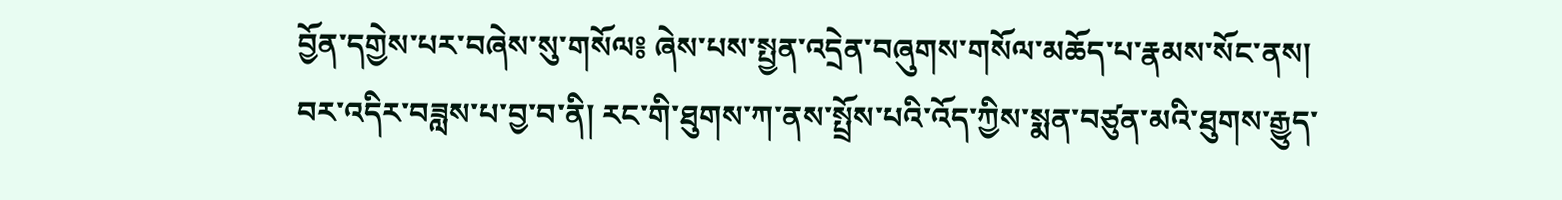བྱོན་དགྱེས་པར་བཞེས་སུ་གསོལ༔ ཞེས་པས་སྤྱན་འདྲེན་བཞུགས་གསོལ་མཆོད་པ་རྣམས་སོང་ནས། བར་འདིར་བཟླས་པ་བྱ་བ་ནི། རང་གི་ཐུགས་ཀ་ནས་སྤྲོས་པའི་འོད་ཀྱིས་སྨན་བཙུན་མའི་ཐུགས་རྒྱུད་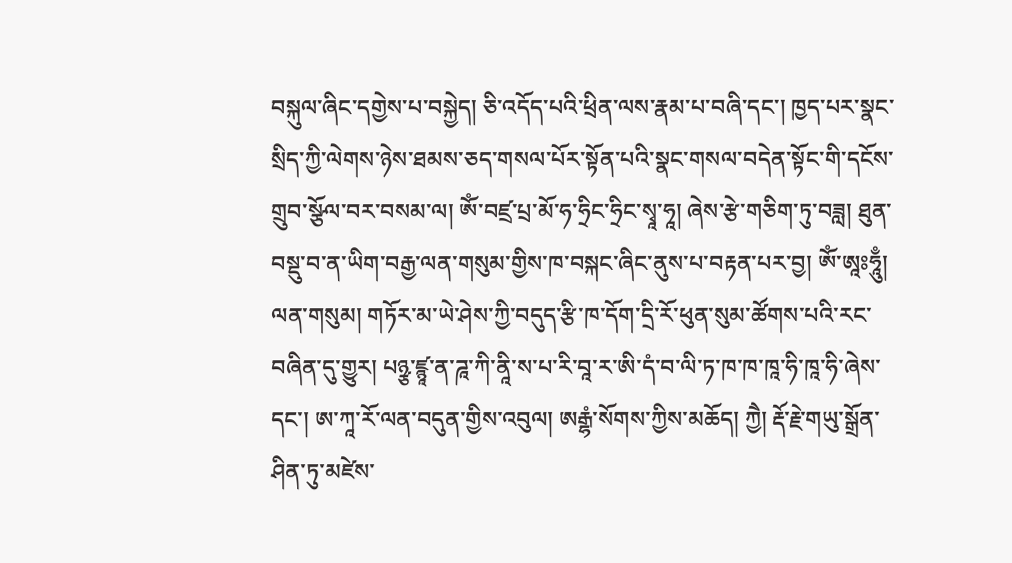བསྐུལ་ཞིང་དགྱེས་པ་བསྐྱེད། ཅི་འདོད་པའི་ཕྲིན་ལས་རྣམ་པ་བཞི་དང་། ཁྱད་པར་སྣང་སྲིད་ཀྱི་ལེགས་ཉེས་ཐམས་ཅད་གསལ་པོར་སྟོན་པའི་སྣང་གསལ་བདེན་སྟོང་གི་དངོས་གྲུབ་སྩོལ་བར་བསམ་ལ། ཨོཾ་བཛྲ་པྲ་མོ་ཧ་ཧྲིང་ཧྲིང་སྭཱ་ཧཱ། ཞེས་རྩེ་གཅིག་ཏུ་བཟླ། ཐུན་བསྡུ་བ་ན་ཡིག་བརྒྱ་ལན་གསུམ་གྱིས་ཁ་བསྐང་ཞིང་ནུས་པ་བརྟན་པར་བྱ། ཨོཾ་ཨཱཿཧཱུྃ། ལན་གསུམ། གཏོར་མ་ཡེ་ཤེས་ཀྱི་བདུད་རྩི་ཁ་དོག་དྲི་རོ་ཕུན་སུམ་ཚོགས་པའི་རང་བཞིན་དུ་གྱུར། པཉྩ་ཛྙཱ་ན་ཌཱ་ཀི་ནཱི་ས་པ་རི་བཱ་ར་ཨི་དཾ་བ་ལི་ཏ་ཁ་ཁ་ཁཱ་ཧི་ཁཱ་ཧི་ཞེས་དང་། ཨ་ཀཱ་རོ་ལན་བདུན་གྱིས་འབུལ། ཨརྒྷཾ་སོགས་ཀྱིས་མཆོད། ཀྱཻ། རྡོ་རྗེ་གཡུ་སྒྲོན་ཤིན་ཏུ་མཛེས་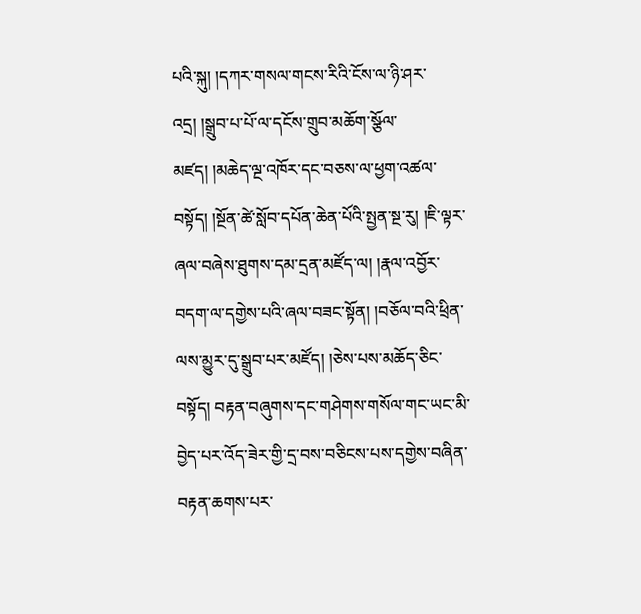པའི་སྐུ། །དཀར་གསལ་གངས་རིའི་ངོས་ལ་ཉི་ཤར་འདྲ། །སྒྲུབ་པ་པོ་ལ་དངོས་གྲུབ་མཆོག་སྩོལ་མཛད། །མཆེད་ལྔ་འཁོར་དང་བཅས་ལ་ཕྱག་འཚལ་བསྟོད། །སྔོན་ཚེ་སློབ་དཔོན་ཆེན་པོའི་སྤྱན་སྔ་རུ། །ཇི་ལྟར་ཞལ་བཞེས་ཐུགས་དམ་དྲན་མཛོད་ལ། །རྣལ་འབྱོར་བདག་ལ་དགྱེས་པའི་ཞལ་བཟང་སྟོན། །བཅོལ་བའི་ཕྲིན་ལས་མྱུར་དུ་སྒྲུབ་པར་མཛོད། །ཅེས་པས་མཆོད་ཅིང་བསྟོད། བརྟན་བཞུགས་དང་གཤེགས་གསོལ་གང་ཡང་མི་བྱེད་པར་འོད་ཟེར་གྱི་དྲ་བས་བཅིངས་པས་དགྱེས་བཞིན་བརྟན་ཆགས་པར་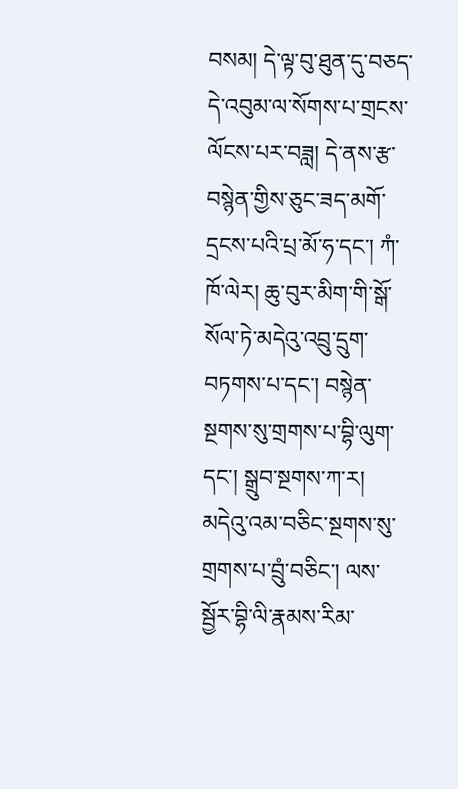བསམ། དེ་ལྟ་བུ་ཐུན་དུ་བཅད་དེ་འབུམ་ལ་སོགས་པ་གྲངས་ལོངས་པར་བཟླ། དེ་ནས་རྩ་བསྙེན་གྱིས་ཅུང་ཟད་མགོ་དྲངས་པའི་པྲ་མོ་ཧ་དང་། ཀཾ་ཁོ་ལེར། ཆུ་བུར་མིག་གི་སྒོ་སོལ་ཏེ་མདེའུ་འབྲུ་དྲུག་བཏགས་པ་དང་། བསྙེན་སྔགས་སུ་གྲགས་པ་བྷི་ལུག་དང་། སྒྲུབ་སྔགས་ཀ་ར། མདེའུ་འམ་བཅིང་སྔགས་སུ་གྲགས་པ་བྲུཾ་བཅིང་། ལས་སྦྱོར་བྷི་ལི་རྣམས་རིམ་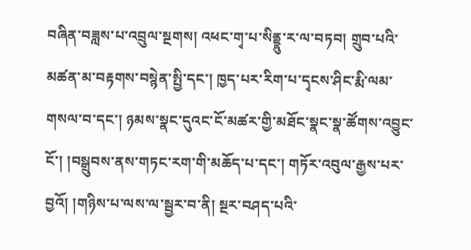བཞིན་བཟླས་པ་འབྲུལ་སྔགས། འཕང་གྭ་པ་སིནྡྷུ་ར་ལ་བཏབ། གྲུབ་པའི་མཚན་མ་བརྟགས་བསྙེན་སྤྱི་དང་། ཁྱད་པར་རིག་པ་དྭངས་ཤིང་རྨི་ལམ་གསལ་བ་དང་། ཉམས་སྣང་དུའང་ངོ་མཚར་གྱི་མཐོང་སྣང་སྣ་ཚོགས་འབྱུང་ངོ་། །བསྒྲུབས་ནས་གཏང་རག་གི་མཆོད་པ་དང་། གཏོར་འབུལ་རྒྱས་པར་བྱའོ། །གཉིས་པ་ལས་ལ་སྦྱར་བ་ནི། སྔར་བཤད་པའི་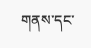གནས་དང་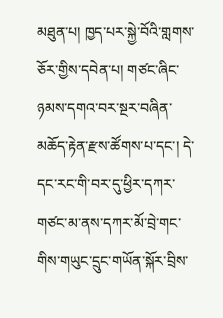མཐུན་པ། ཁྱད་པར་སྐྱེ་བོའི་གླགས་ཅོར་གྱིས་དབེན་པ། གཙང་ཞིང་ཉམས་དགའ་བར་སྔར་བཞིན་མཆོད་རྟེན་རྫས་ཚོགས་པ་དང་། དེ་དང་རང་གི་བར་དུ་ཕྱིར་དཀར་གཙང་མ་ནས་དཀར་མོ་བྲེ་གང་གིས་གཡུང་དྲུང་གཡོན་སྐོར་བྲིས་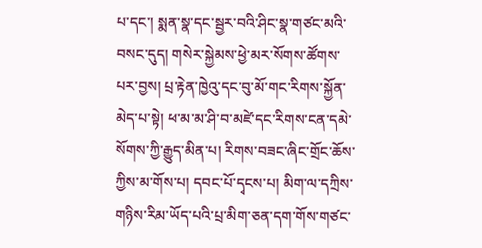པ་དང་། སྨན་སྣ་དང་སྦྱར་བའི་ཤིང་སྣ་གཙང་མའི་བསང་དུད། གསེར་སྐྱེམས་ཕྱེ་མར་སོགས་ཚོགས་པར་བྱས། པྲ་རྟེན་ཁྱེའུ་དང་བུ་མོ་གང་རིགས་སྐྱོན་མེད་པ་སྟེ། ཕ་མ་མ་ཤི་བ་མཛེ་དང་རིགས་ངན་དམེ་སོགས་ཀྱི་རྒྱུད་མིན་པ། རིགས་བཟང་ཞིང་གྲོང་ཆོས་ཀྱིས་མ་གོས་པ། དབང་པོ་དྭངས་པ། མིག་ལ་དཀྲིས་གཉིས་རིམ་ཡོད་པའི་པྲ་མིག་ཅན་དག་གོས་གཙང་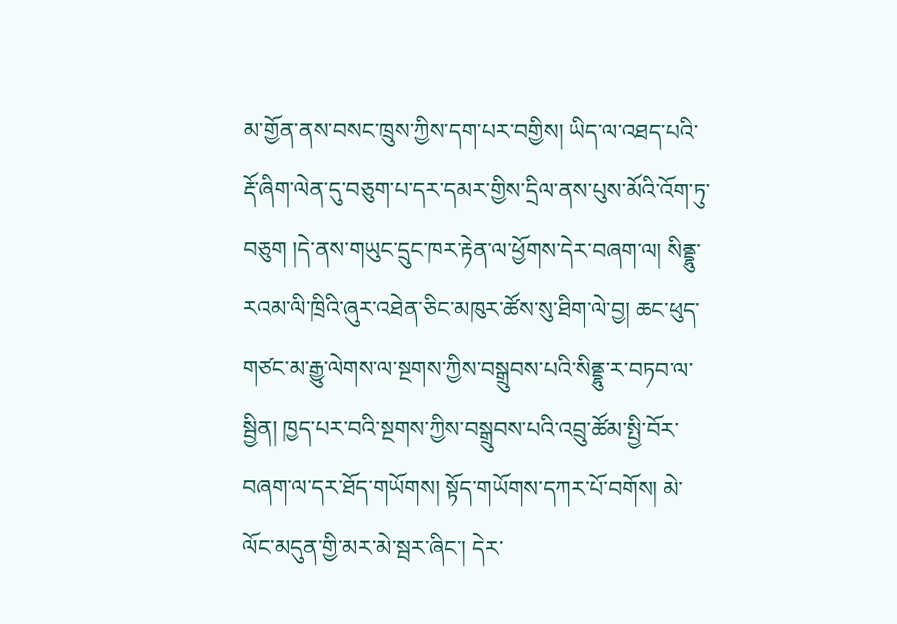མ་གྱོན་ནས་བསང་ཁྲུས་ཀྱིས་དག་པར་བགྱིས། ཡིད་ལ་འཐད་པའི་རྡོ་ཞིག་ལེན་དུ་བཅུག་པ་དར་དམར་གྱིས་དྲིལ་ནས་པུས་མོའི་འོག་ཏུ་བཅུག །དེ་ནས་གཡུང་དྲུང་ཁར་རྟེན་ལ་ཕྱོགས་དེར་བཞག་ལ། སིནྡྷུ་རའམ་ལི་ཁྲིའི་ཞུར་འཐེན་ཅིང་མཁུར་ཚོས་སུ་ཐིག་ལེ་བྱ། ཆང་ཕུད་གཙང་མ་རྒྱུ་ལེགས་ལ་སྔགས་ཀྱིས་བསྒྲུབས་པའི་སིནྡྷུ་ར་བཏབ་ལ་སྦྱིན། ཁྱད་པར་བའི་སྔགས་ཀྱིས་བསྒྲུབས་པའི་འབྲུ་ཚོམ་སྤྱི་བོར་བཞག་ལ་དར་ཐོད་གཡོགས། སྟོད་གཡོགས་དཀར་པོ་བགོས། མེ་ལོང་མདུན་གྱི་མར་མེ་སྦར་ཞིང་། དེར་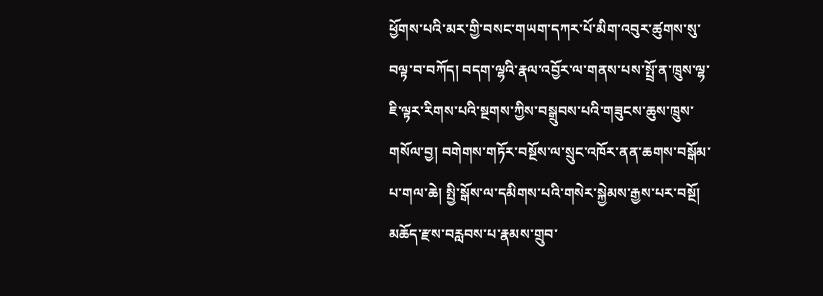ཕྱོགས་པའི་མར་གྱི་བསང་གཡག་དཀར་པོ་མིག་འབུར་ཚུགས་སུ་བལྟ་བ་བཀོད། བདག་ལྷའི་རྣལ་འབྱོར་ལ་གནས་པས་སྤྲོ་ན་ཁྲུས་ལྷ་ཇི་ལྟར་རིགས་པའི་སྔགས་ཀྱིས་བསྒྲུབས་པའི་གཟུངས་ཆུས་ཁྲུས་གསོལ་བྱ། བགེགས་གཏོར་བསྔོས་ལ་སྲུང་འཁོར་ནན་ཆགས་བསྒོམ་པ་གལ་ཆེ། སྤྱི་སྒོས་ལ་དམིགས་པའི་གསེར་སྐྱེམས་རྒྱས་པར་བསྔོ། མཆོད་རྫས་བརླབས་པ་རྣམས་གྲུབ་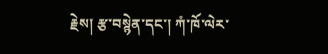རྗེས། རྩ་བསྙེན་དང་། ཀཾ་ཁོ་ལེར་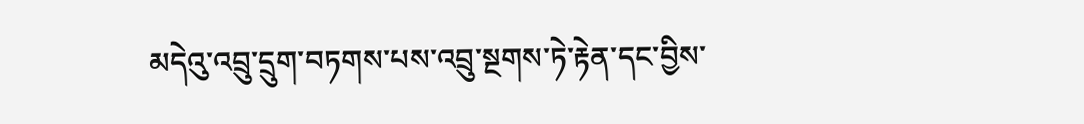མདེའུ་འབྲུ་དྲུག་བཏགས་པས་འབྲུ་སྔགས་ཏེ་རྟེན་དང་བྱིས་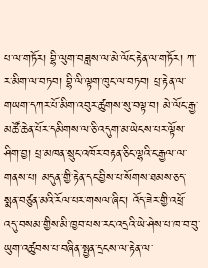པ་ལ་གཏོར། བྷི་ལུག་བཟླས་ལ་མེ་ལོང་རྟེན་ལ་གཏོར། ཀ་ར་མིག་ལ་བཏབ། བྷི་ལི་ལྟག་ཁུང་ལ་བཏབ། པྲ་རྟེན་ལ་གཡག་དཀར་པོ་མིག་འབུར་ཚུགས་སུ་བལྟ་བ། མེ་ལོང་རྒྱ་མཚོ་ཆེན་པོར་དམིགས་ལ་ཅི་འདུག་མ་ཡེངས་པར་ལྟོས་ཤིག་བྱ། པྲ་མཁན་སྲུང་འཁོར་བརྟན་ཅིང་ལྷའི་ང་རྒྱལ་ལ་གནས་པ། མདུན་གྱི་རྟེན་དང་བྱིས་པ་སོགས་ཐམས་ཅད་སྨན་བཙུན་མའི་རོལ་པར་གསལ་ཞིང་། འོད་ཟེར་གྱི་འཕྲོ་འདུ་བསམ་གྱིས་མི་ཁྱབ་པས་རང་འདྲའི་ཡེ་ཤེས་པ་ཁ་བ་བུ་ཡུག་འཚུབས་པ་བཞིན་སྤྱན་དྲངས་ལ་རྟེན་ལ་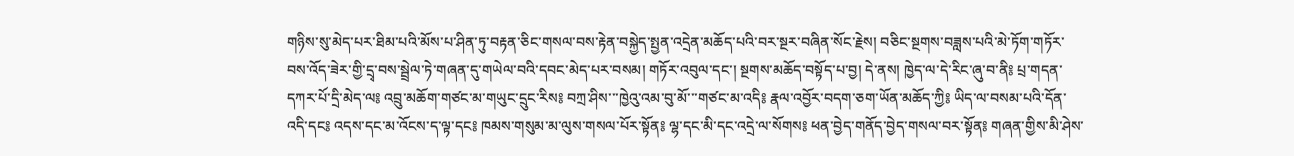གཉིས་སུ་མེད་པར་ཐིམ་པའི་མོས་པ་ཤིན་ཏུ་བརྟན་ཅིང་གསལ་བས་རྟེན་བསྐྱེད་སྤྱན་འདྲེན་མཆོད་པའི་བར་སྔར་བཞིན་སོང་རྗེས། བཅིང་སྔགས་བཟླས་པའི་མེ་ཏོག་གཏོར་བས་འོད་ཟེར་གྱི་དྲྭ་བས་སྦྲེལ་ཏེ་གཞན་དུ་གཡེལ་བའི་དབང་མེད་པར་བསམ། གཏོར་འབུལ་དང་། སྔགས་མཆོད་བསྟོད་པ་བྱ། དེ་ནས། ཁྱེད་ལ་དེ་རིང་ཞུ་བ་ནི༔ པྲ་གདན་དཀར་པོ་དྲི་མེད་ལ༔ འབྲུ་མཆོག་གཙང་མ་གཡུང་དྲུང་རིས༔ བཀྲ་ཤིས་་་ཁྱེའུ་འམ་བུ་མོ་་་གཙང་མ་འདི༔ རྣལ་འབྱོར་བདག་ཅག་ཡོན་མཆོད་ཀྱི༔ ཡིད་ལ་བསམ་པའི་དོན་འདི་དང༔ འདས་དང་མ་འོངས་ད་ལྟ་དང༔ ཁམས་གསུམ་མ་ལུས་གསལ་པོར་སྟོན༔ ལྷ་དང་མི་དང་འདྲེ་ལ་སོགས༔ ཕན་བྱེད་གནོད་བྱེད་གསལ་བར་སྟོན༔ གཞན་གྱིས་མི་ཤེས་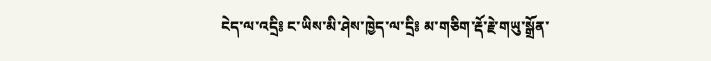ངེད་ལ་འདྲི༔ ང་ཡིས་མི་ཤེས་ཁྱེད་ལ་དྲི༔ མ་གཅིག་རྡོ་རྗེ་གཡུ་སྒྲོན་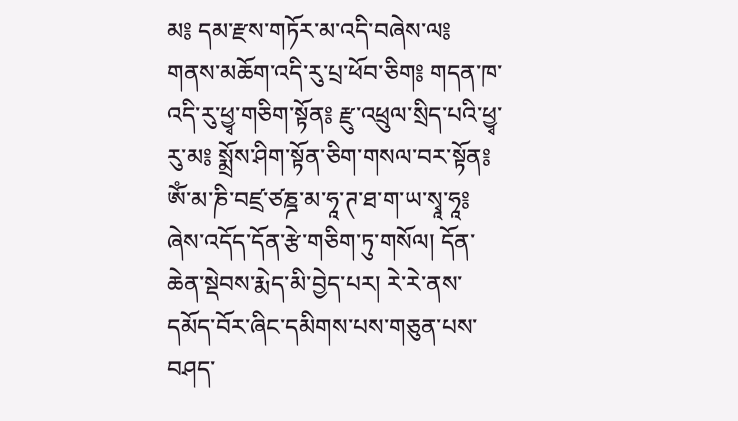མ༔ དམ་རྫས་གཏོར་མ་འདི་བཞེས་ལ༔ གནས་མཆོག་འདི་རུ་པྲ་ཕོབ་ཅིག༔ གདན་ཁ་འདི་རུ་ཕྱྭ་གཅིག་སྟོན༔ རྫུ་འཕྲུལ་སྲིད་པའི་ཕྱྭ་རུ་མ༔ སྨྲོས་ཤིག་སྟོན་ཅིག་གསལ་བར་སྟོན༔ ཨོཾ་མ་ཎི་བཛྲ་ཙཎྜ་མ་ཧཱ་ཊ་ཐ་ག་ཡ་སྭཱ་ཧཱ༔ ཞེས་འདོད་དོན་རྩེ་གཅིག་ཏུ་གསོལ། དོན་ཆེན་སྡེབས་རྨེད་མི་བྱེད་པར། རེ་རེ་ནས་དམོད་བོར་ཞིང་དམིགས་པས་གཅུན་པས་བཤད་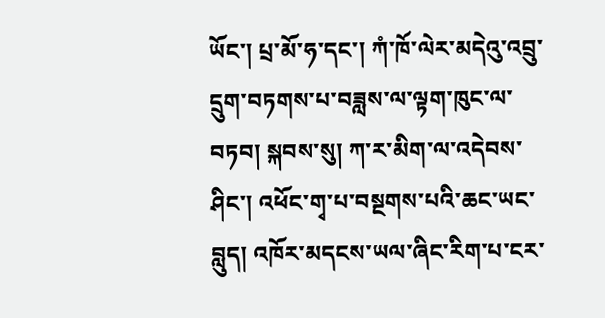ཡོང་། པྲ་མོ་ཧ་དང་། ཀཾ་ཁོ་ལེར་མདེའུ་འབྲུ་དྲུག་བཏགས་པ་བཟླས་ལ་ལྟག་ཁུང་ལ་བཏབ། སྐབས་སུ། ཀ་ར་མིག་ལ་འདེབས་ཤིང་། འཕོང་གྭ་པ་བསྔགས་པའི་ཆང་ཡང་བླུད། འཁོར་མདངས་ཡལ་ཞིང་རིག་པ་ངར་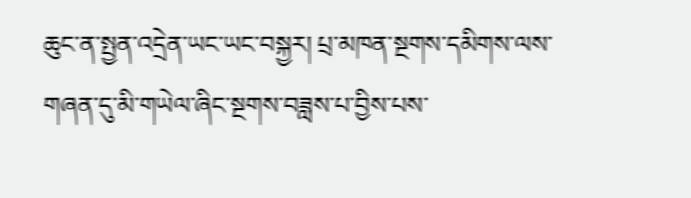ཆུང་ན་སྤྱན་འདྲེན་ཡང་ཡང་བསྐྱར། པྲ་མཁན་སྔགས་དམིགས་ལས་གཞན་དུ་མི་གཡེལ་ཞིང་སྔགས་བཟླས་པ་བྱིས་པས་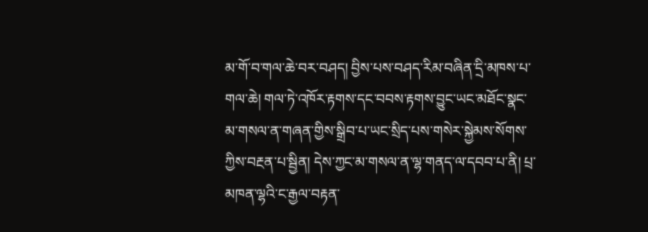མ་གོ་བ་གལ་ཆེ་བར་བཤད། བྱིས་པས་བཤད་རིམ་བཞིན་དྲི་མཁས་པ་གལ་ཆེ། གལ་ཏེ་འཁོར་རྟགས་དང་བབས་རྟགས་བྱུང་ཡང་མཐོང་སྣང་མ་གསལ་ན་གཞན་གྱིས་སྒྲིབ་པ་ཡང་སྲིད་པས་གསེར་སྐྱེམས་སོགས་ཀྱིས་བརྔན་པ་སྦྱིན། དེས་ཀྱང་མ་གསལ་ན་ལྷ་གནད་ལ་དབབ་པ་ནི། པྲ་མཁན་ལྷའི་ང་རྒྱལ་བརྟན་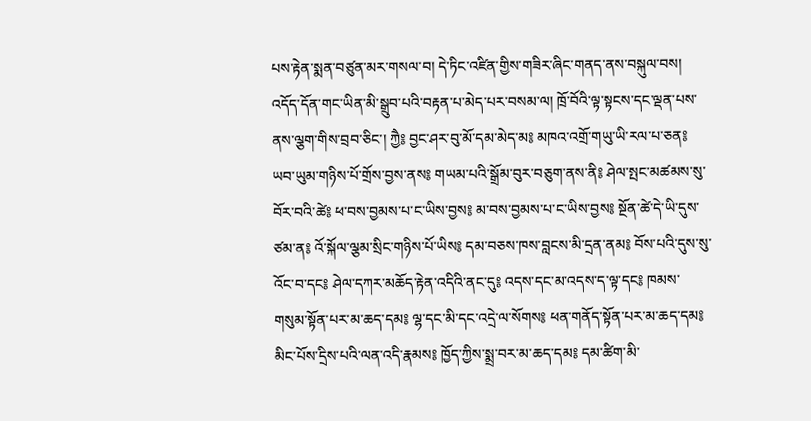པས་རྟེན་སྨན་བཙུན་མར་གསལ་བ། དེ་ཏིང་འཛིན་གྱིས་གཟིར་ཞིང་གནད་ནས་བསྐུལ་བས། འདོད་དོན་གང་ཡིན་མི་སྒྲུབ་པའི་བརྟན་པ་མེད་པར་བསམ་ལ། ཁྲོ་བོའི་ལྟ་སྟངས་དང་ལྡན་པས་ནས་ལྕག་གིས་བྲབ་ཅིང་། ཀྱཻ༔ བྱང་ཤར་བུ་མོ་དམ་མེད་མ༔ མཁའ་འགྲོ་གཡུ་ཡི་རལ་པ་ཅན༔ ཡབ་ཡུམ་གཉིས་པོ་གྲོས་བྱས་ནས༔ གཡམ་པའི་སྒྲོམ་བུར་བཅུག་ནས་ནི༔ ཤེལ་སྤང་མཚམས་སུ་བོར་བའི་ཚེ༔ ཕ་བས་བྱམས་པ་ང་ཡིས་བྱས༔ མ་བས་བྱམས་པ་ང་ཡིས་བྱས༔ སྔོན་ཚེ་དེ་ཡི་དུས་ཙམ་ན༔ འོ་སྐོལ་ལྕམ་སྲིང་གཉིས་པོ་ཡིས༔ དམ་བཅས་ཁས་བླངས་མི་དྲན་ནམ༔ བོས་པའི་དུས་སུ་འོང་བ་དང༔ ཤེལ་དཀར་མཆོད་རྟེན་འདིའི་ནང་དུ༔ འདས་དང་མ་འདས་ད་ལྟ་དང༔ ཁམས་གསུམ་སྟོན་པར་མ་ཆད་དམ༔ ལྷ་དང་མི་དང་འདྲེ་ལ་སོགས༔ ཕན་གནོད་སྟོན་པར་མ་ཆད་དམ༔ མིང་པོས་དྲིས་པའི་ལན་འདི་རྣམས༔ ཁྱོད་ཀྱིས་སྨྲ་བར་མ་ཆད་དམ༔ དམ་ཚིག་མི་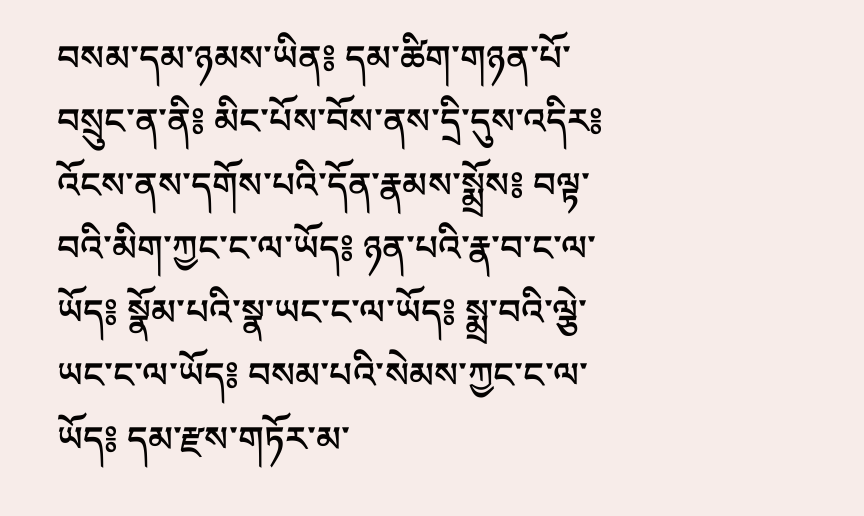བསམ་དམ་ཉམས་ཡིན༔ དམ་ཚིག་གཉན་པོ་བསྲུང་ན་ནི༔ མིང་པོས་བོས་ནས་དྲི་དུས་འདིར༔ འོངས་ནས་དགོས་པའི་དོན་རྣམས་སྨྲོས༔ བལྟ་བའི་མིག་ཀྱང་ང་ལ་ཡོད༔ ཉན་པའི་རྣ་བ་ང་ལ་ཡོད༔ སྣོམ་པའི་སྣ་ཡང་ང་ལ་ཡོད༔ སྨྲ་བའི་ལྕེ་ཡང་ང་ལ་ཡོད༔ བསམ་པའི་སེམས་ཀྱང་ང་ལ་ཡོད༔ དམ་རྫས་གཏོར་མ་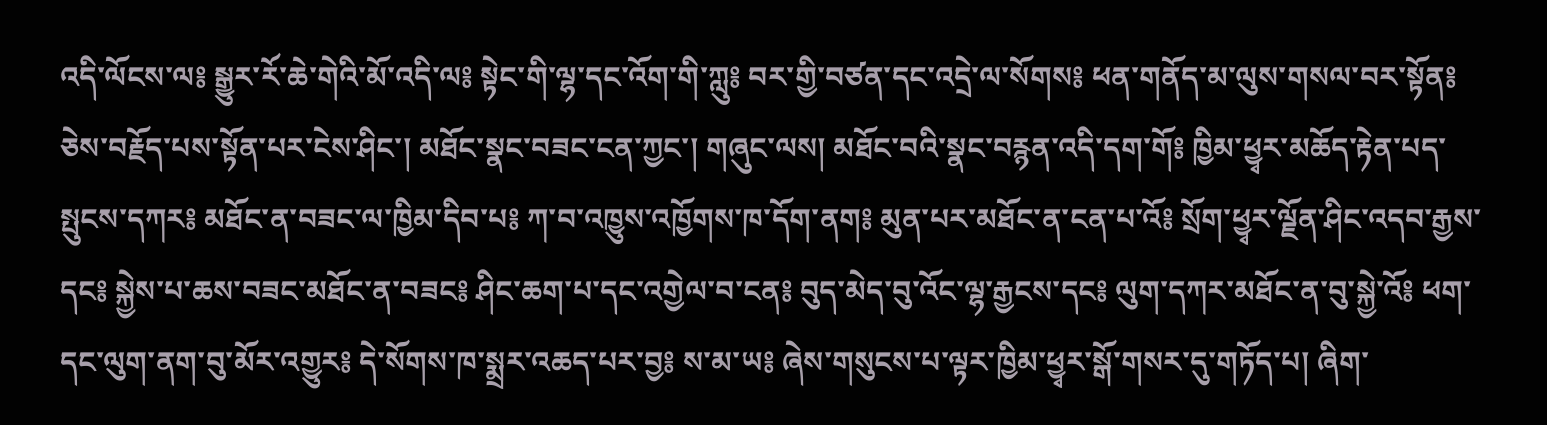འདི་ལོངས་ལ༔ སྒྱུར་རོ་ཆེ་གེའི་མོ་འདི་ལ༔ སྟེང་གི་ལྷ་དང་འོག་གི་ཀླུ༔ བར་གྱི་བཙན་དང་འདྲེ་ལ་སོགས༔ ཕན་གནོད་མ་ལུས་གསལ་བར་སྟོན༔ ཅེས་བརྗོད་པས་སྟོན་པར་ངེས་ཤིང་། མཐོང་སྣང་བཟང་ངན་ཀྱང་། གཞུང་ལས། མཐོང་བའི་སྣང་བརྙན་འདི་དག་གོ༔ ཁྱིམ་ཕྱྭར་མཆོད་རྟེན་པད་སྤུངས་དཀར༔ མཐོང་ན་བཟང་ལ་ཁྱིམ་དིབ་པ༔ ཀ་བ་འཁྱུས་འཁྱོགས་ཁ་དོག་ནག༔ མུན་པར་མཐོང་ན་ངན་པ་འོ༔ སྲོག་ཕྱྭར་ལྗོན་ཤིང་འདབ་རྒྱས་དང༔ སྐྱེས་པ་ཆས་བཟང་མཐོང་ན་བཟང༔ ཤིང་ཆག་པ་དང་འགྱེལ་བ་ངན༔ བུད་མེད་བུ་འོང་ལྷ་རྒྱངས་དང༔ ལུག་དཀར་མཐོང་ན་བུ་སྐྱེ་འོ༔ ཕག་དང་ལུག་ནག་བུ་མོར་འགྱུར༔ དེ་སོགས་ཁ་སྨྲར་འཆད་པར་བྱ༔ ས་མ་ཡ༔ ཞེས་གསུངས་པ་ལྟར་ཁྱིམ་ཕྱྭར་སྒོ་གསར་དུ་གཏོད་པ། ཞིག་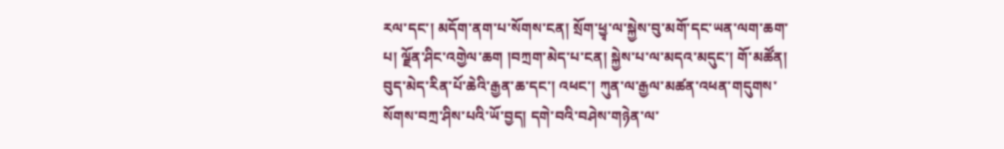རལ་དང་། མདོག་ནག་པ་སོགས་ངན། སྲོག་ཕྱྭ་ལ་སྐྱེས་བུ་མགོ་དང་ཡན་ལག་ཆག་པ། ལྗོན་ཤིང་འགྱེལ་ཆག །བཀྲག་མེད་པ་ངན། སྐྱེས་པ་ལ་མདའ་མདུང་། གོ་མཚོན། བུད་མེད་རིན་པོ་ཆེའི་རྒྱན་ཆ་དང་། འཕང་། ཀུན་ལ་རྒྱལ་མཚན་འཕན་གདུགས་སོགས་བཀྲ་ཤིས་པའི་ཡོ་བྱད། དགེ་བའི་བཤེས་གཉེན་ལ་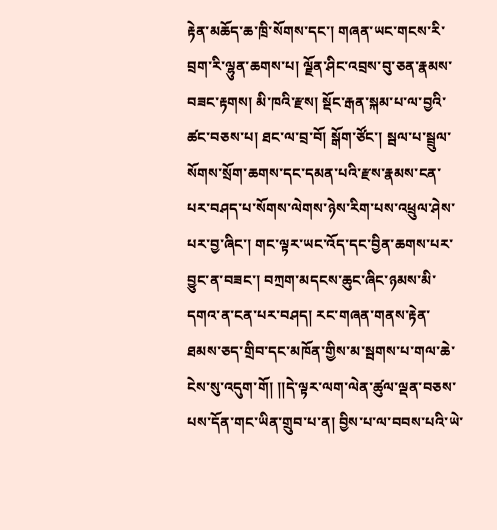རྟེན་མཆོད་ཆ་ཁྲི་སོགས་དང་། གཞན་ཡང་གངས་རི་བྲག་རི་ལྷུན་ཆགས་པ། ལྗོན་ཤིང་འབྲས་བུ་ཅན་རྣམས་བཟང་རྟགས། མི་ཁའི་རྫས། སྡོང་རྒན་སྐམ་པ་ལ་བྱའི་ཚང་བཅས་པ། ཐང་ལ་བྲ་བོ། སྒོག་ཙོང་། སྦལ་པ་སྦྲུལ་སོགས་སྲོག་ཆགས་དང་དམན་པའི་རྫས་རྣམས་ངན་པར་བཤད་པ་སོགས་ལེགས་ཉེས་རིག་པས་འཕྲུལ་ཤེས་པར་བྱ་ཞིང་། གང་ལྟར་ཡང་འོད་དང་བྱིན་ཆགས་པར་བྱུང་ན་བཟང་། བཀྲག་མདངས་ཆུང་ཞིང་ཉམས་མི་དགའ་ན་ངན་པར་བཤད། རང་གཞན་གནས་རྟེན་ཐམས་ཅད་གྲིབ་དང་མཁོན་གྱིས་མ་སྦགས་པ་གལ་ཆེ་ངེས་སུ་འདུག་གོ། །།དེ་ལྟར་ལག་ལེན་ཚུལ་ལྡན་བཅས་པས་དོན་གང་ཡིན་གྲུབ་པ་ན། བྱིས་པ་ལ་བབས་པའི་ཡེ་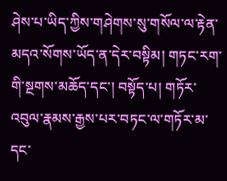ཤེས་པ་ཡིད་ཀྱིས་གཤེགས་སུ་གསོལ་ལ་རྟེན་མདའ་སོགས་ཡོད་ན་དེར་བསྟིམ། གཏང་རག་གི་སྔགས་མཆོད་དང་། བསྟོད་པ། གཏོར་འབུལ་རྣམས་རྒྱས་པར་བཏང་ལ་གཏོར་མ་དང་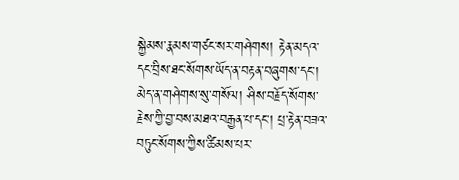སྐྱེམས་རྣམས་གཙང་སར་གཤེགས། རྟེན་མདའ་དང་བྲིས་ཐང་སོགས་ཡོད་ན་བརྟན་བཞུགས་དང་། མེད་ན་གཤེགས་སུ་གསོལ། ཤིས་བརྗོད་སོགས་རྗེས་ཀྱི་བྱ་བས་མཐའ་བརྒྱན་པ་དང་། པྲ་རྟེན་བཟའ་བཏུང་སོགས་ཀྱིས་ཚིམས་པར་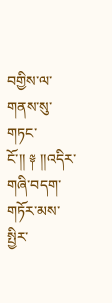བགྱིས་ལ་གནས་སུ་གཏང་ངོ་།། ༈ །།འདིར་གཞི་བདག་གཏོར་མས་སྤྱིར་